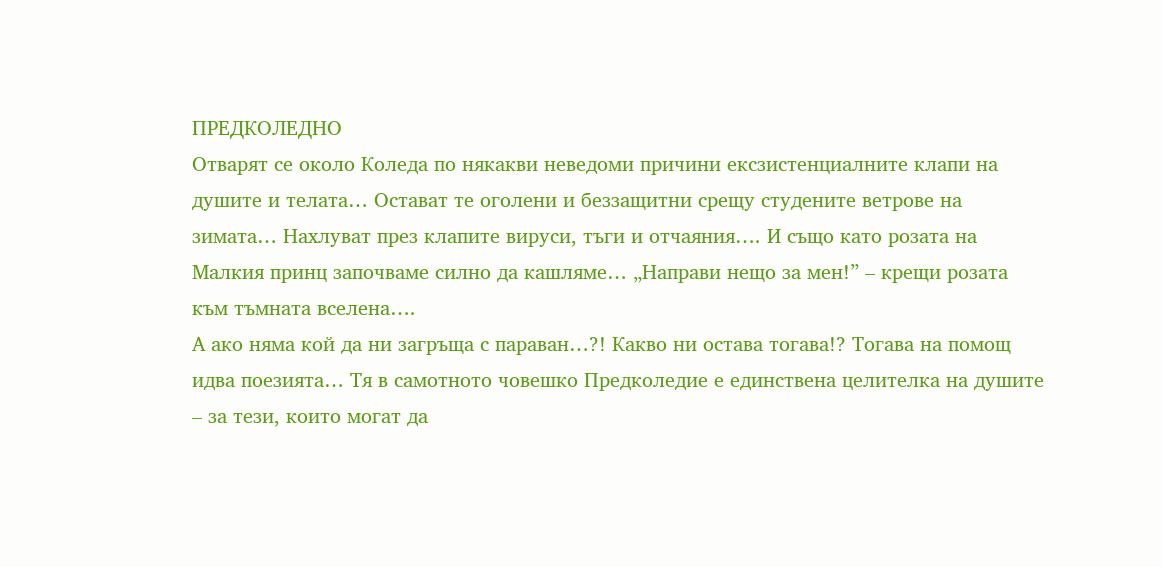ПРЕДКОЛЕДНО
Отварят се около Коледа по някакви неведоми причини ексзистенциалните клапи на душите и телата… Остават те оголени и беззащитни срещу студените ветрове на зимата… Нахлуват през клапите вируси, тъги и отчаяния…. И също като розата на Малкия принц започваме силно да кашляме… „Направи нещо за мен!” – крещи розата към тъмната вселена….
А ако няма кой да ни загръща с параван…?! Какво ни остава тогава!? Тогава на помощ идва поезията… Тя в самотното човешко Предколедие е единствена целителка на душите – за тези, които могат да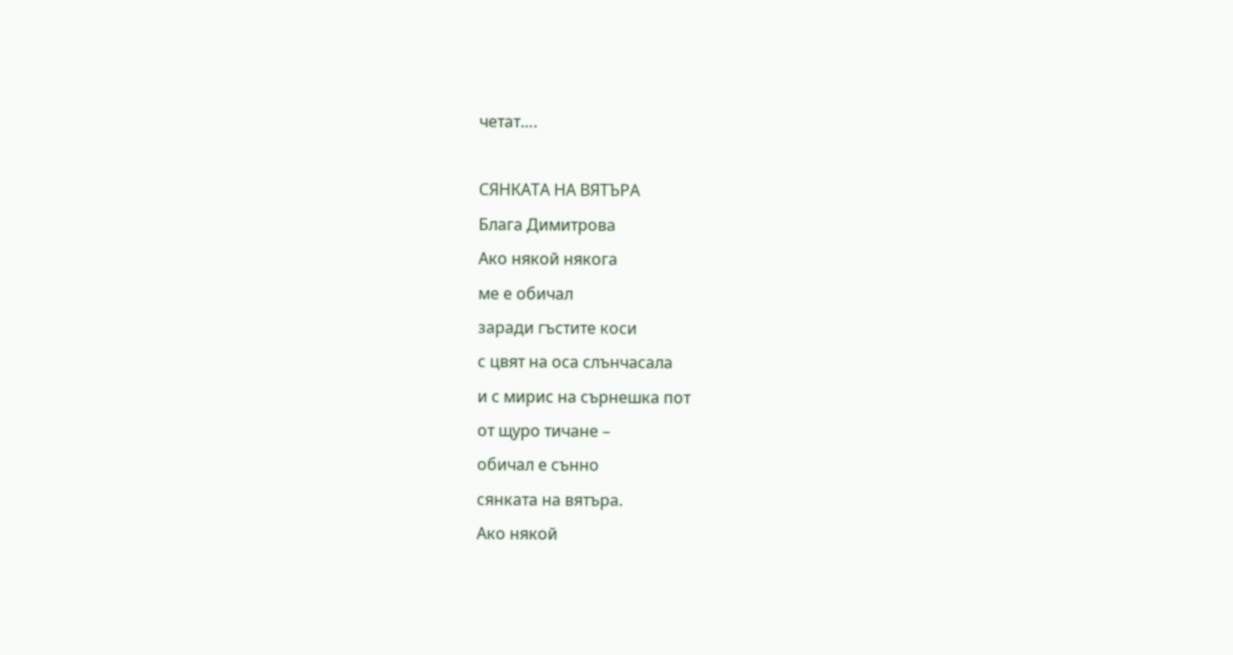четат….

СЯНКАТА НА ВЯТЪРА
Блага Димитрова
Ако някой някога
ме е обичал
заради гъстите коси
с цвят на оса слънчасала
и с мирис на сърнешка пот
от щуро тичане –
обичал е сънно
сянката на вятъра.
Ако някой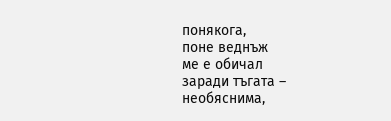понякога,
поне веднъж
ме е обичал
заради тъгата –
необяснима,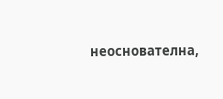неоснователна,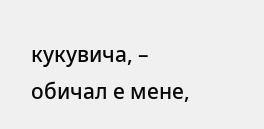кукувича, –
обичал е мене,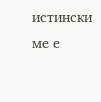истински ме е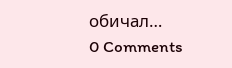обичал…
0 Comments